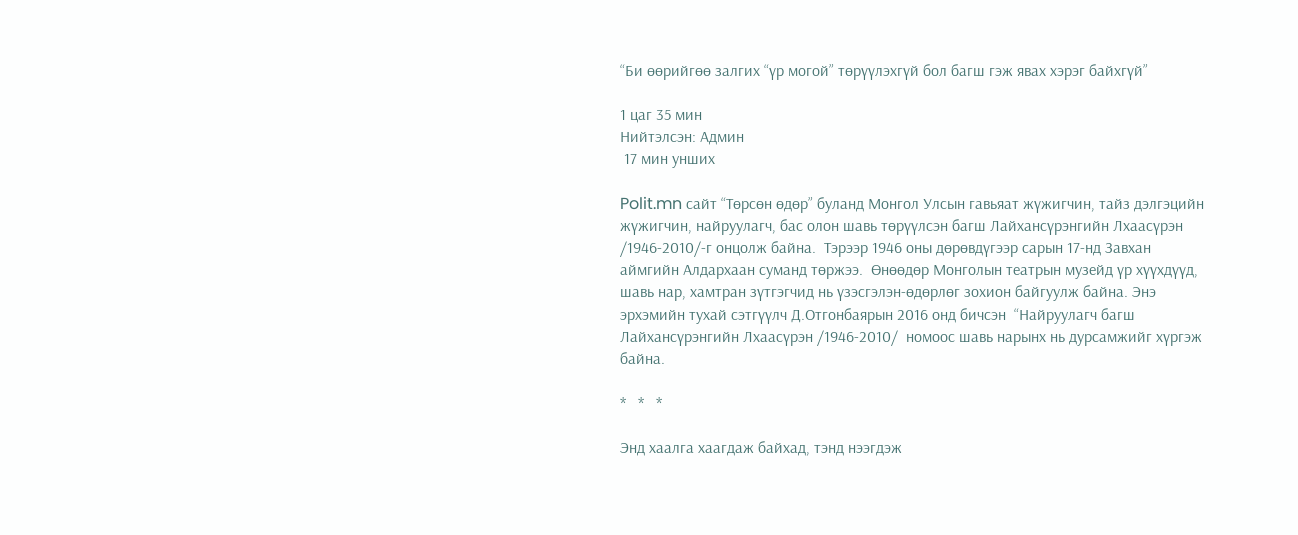“Би өөрийгөө залгих “үр могой” төрүүлэхгүй бол багш гэж явах хэрэг байхгүй”

1 цаг 35 мин
Нийтэлсэн: Админ
 17 мин унших

Polit.mn сайт “Төрсөн өдөр” буланд Монгол Улсын гавьяат жүжигчин, тайз дэлгэцийн жүжигчин, найруулагч, бас олон шавь төрүүлсэн багш Лайхансүрэнгийн Лхаасүрэн /1946-2010/-г онцолж байна.  Тэрээр 1946 оны дөрөвдүгээр сарын 17-нд Завхан аймгийн Алдархаан суманд төржээ.  Өнөөдөр Монголын театрын музейд үр хүүхдүүд, шавь нар, хамтран зүтгэгчид нь үзэсгэлэн-өдөрлөг зохион байгуулж байна. Энэ эрхэмийн тухай сэтгүүлч Д.Отгонбаярын 2016 онд бичсэн  “Найруулагч багш Лайхансүрэнгийн Лхаасүрэн /1946-2010/  номоос шавь нарынх нь дурсамжийг хүргэж байна.

*   *   *

Энд хаалга хаагдаж байхад, тэнд нээгдэж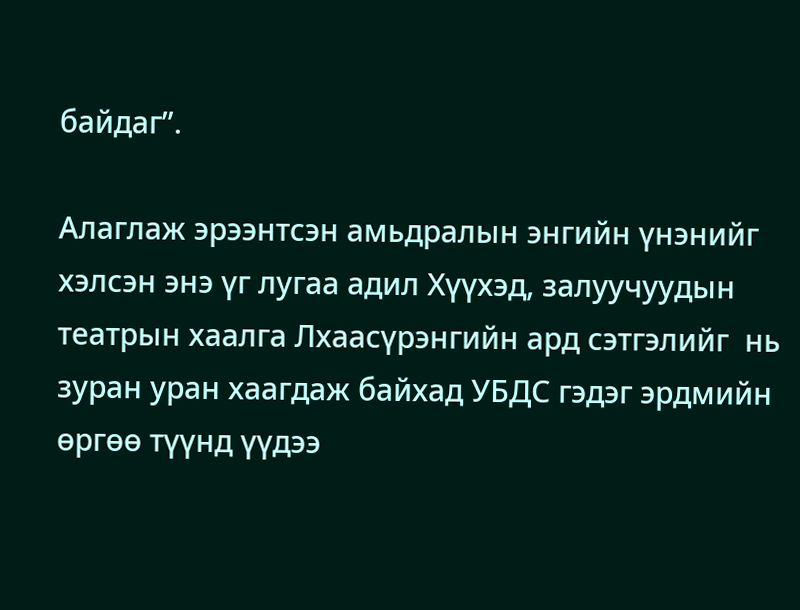байдаг”.

Алаглаж эрээнтсэн амьдралын энгийн үнэнийг хэлсэн энэ үг лугаа адил Хүүхэд, залуучуудын театрын хаалга Лхаасүрэнгийн ард сэтгэлийг  нь зуран уран хаагдаж байхад УБДС гэдэг эрдмийн өргөө түүнд үүдээ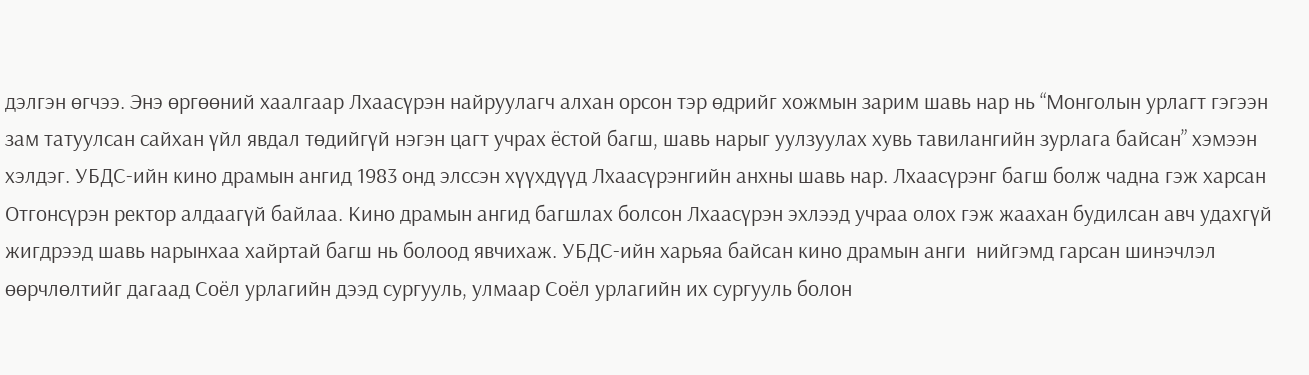дэлгэн өгчээ. Энэ өргөөний хаалгаар Лхаасүрэн найруулагч алхан орсон тэр өдрийг хожмын зарим шавь нар нь “Монголын урлагт гэгээн зам татуулсан сайхан үйл явдал төдийгүй нэгэн цагт учрах ёстой багш, шавь нарыг уулзуулах хувь тавилангийн зурлага байсан” хэмээн хэлдэг. УБДС-ийн кино драмын ангид 1983 онд элссэн хүүхдүүд Лхаасүрэнгийн анхны шавь нар. Лхаасүрэнг багш болж чадна гэж харсан Отгонсүрэн ректор алдаагүй байлаа. Кино драмын ангид багшлах болсон Лхаасүрэн эхлээд учраа олох гэж жаахан будилсан авч удахгүй жигдрээд шавь нарынхаа хайртай багш нь болоод явчихаж. УБДС-ийн харьяа байсан кино драмын анги  нийгэмд гарсан шинэчлэл өөрчлөлтийг дагаад Соёл урлагийн дээд сургууль, улмаар Соёл урлагийн их сургууль болон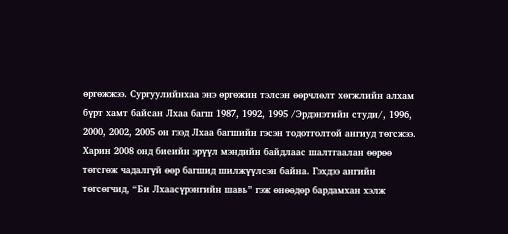өргөжжээ. Сургуулийнхаа энэ өргөжин тэлсэн өөрчлөлт хөгжлийн алхам бүрт хамт байсан Лхаа багш 1987, 1992, 1995 /Эрдэнэтийн студи/, 1996, 2000, 2002, 2005 он гээд Лхаа багшийн гэсэн тодотголтой ангиуд төгсжээ. Харин 2008 онд биеийн эрүүл мэндийн байдлаас шалтгаалан өөрөө төгсгөж чадалгүй өөр багшид шилжүүлсэн байна. Гэхдээ ангийн төгсөгчид, “Би Лхаасүрэнгийн шавь” гэж өнөөдөр бардамхан хэлж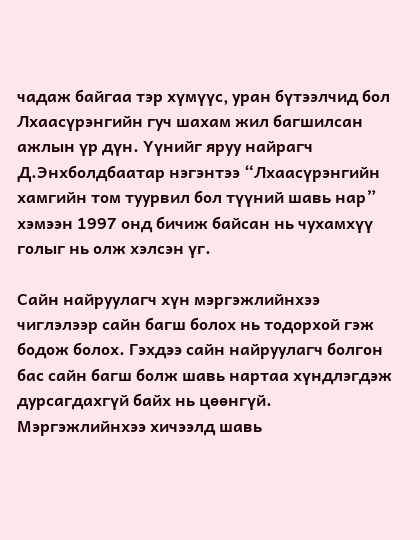чадаж байгаа тэр хүмүүс, уран бүтээлчид бол Лхаасүрэнгийн гуч шахам жил багшилсан ажлын үр дүн. Үүнийг яруу найрагч Д.Энхболдбаатар нэгэнтээ “Лхаасүрэнгийн хамгийн том туурвил бол түүний шавь нар” хэмээн 1997 онд бичиж байсан нь чухамхүү голыг нь олж хэлсэн үг.

Сайн найруулагч хүн мэргэжлийнхээ чиглэлээр сайн багш болох нь тодорхой гэж бодож болох. Гэхдээ сайн найруулагч болгон бас сайн багш болж шавь нартаа хүндлэгдэж дурсагдахгүй байх нь цөөнгүй. Мэргэжлийнхээ хичээлд шавь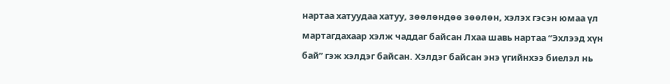нартаа хатуудаа хатуу, зөөлөндөө зөөлөн, хэлэх гэсэн юмаа үл мартагдахаар хэлж чаддаг байсан Лхаа шавь нартаа “Эхлээд хүн бай” гэж хэлдэг байсан. Хэлдэг байсан энэ үгийнхээ биелэл нь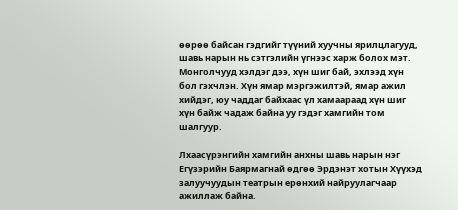өөрөө байсан гэдгийг түүний хуучны ярилцлагууд, шавь нарын нь сэтгэлийн үгнээс харж болох мэт. Монголчууд хэлдэг дээ, хүн шиг бай, эхлээд хүн бол гэхчлэн. Хүн ямар мэргэжилтэй, ямар ажил хийдэг, юу чаддаг байхаас үл хамаараад хүн шиг хүн байж чадаж байна уу гэдэг хамгийн том шалгуур.

Лхаасүрэнгийн хамгийн анхны шавь нарын нэг Егүзэрийн Баярмагнай өдгөө Эрдэнэт хотын Хүүхэд залуучуудын театрын ерөнхий найруулагчаар ажиллаж байна.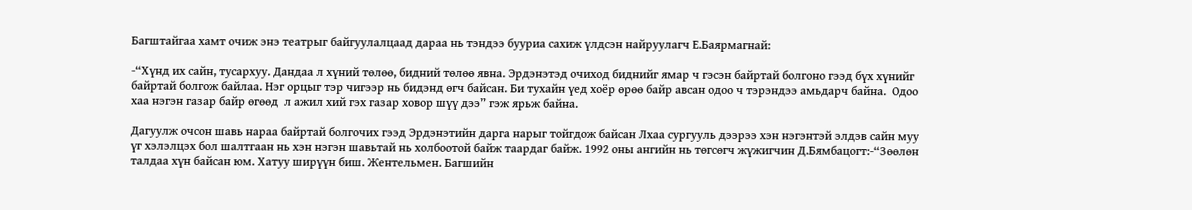Багштайгаа хамт очиж энэ театрыг байгуулалцаад дараа нь тэндээ бууриа сахиж үлдсэн найруулагч Е.Баярмагнай:

-“Хүнд их сайн, тусархуу. Дандаа л хүний төлөө, бидний төлөө явна. Эрдэнэтэд очиход биднийг ямар ч гэсэн байртай болгоно гээд бүх хүнийг байртай болгож байлаа. Нэг орцыг тэр чигээр нь бидэнд өгч байсан. Би тухайн үед хоёр өрөө байр авсан одоо ч тэрэндээ амьдарч байна.  Одоо хаа нэгэн газар байр өгөөд  л ажил хий гэх газар ховор шүү дээ” гэж ярьж байна.

Дагуулж очсон шавь нараа байртай болгочих гээд Эрдэнэтийн дарга нарыг тойгдож байсан Лхаа сургууль дээрээ хэн нэгэнтэй элдэв сайн муу үг хэлэлцэх бол шалтгаан нь хэн нэгэн шавьтай нь холбоотой байж таардаг байж. 1992 оны ангийн нь төгсөгч жүжигчин Д.Бямбацогт:-“Зөөлөн талдаа хүн байсан юм. Хатуу ширүүн биш. Жентельмен. Багшийн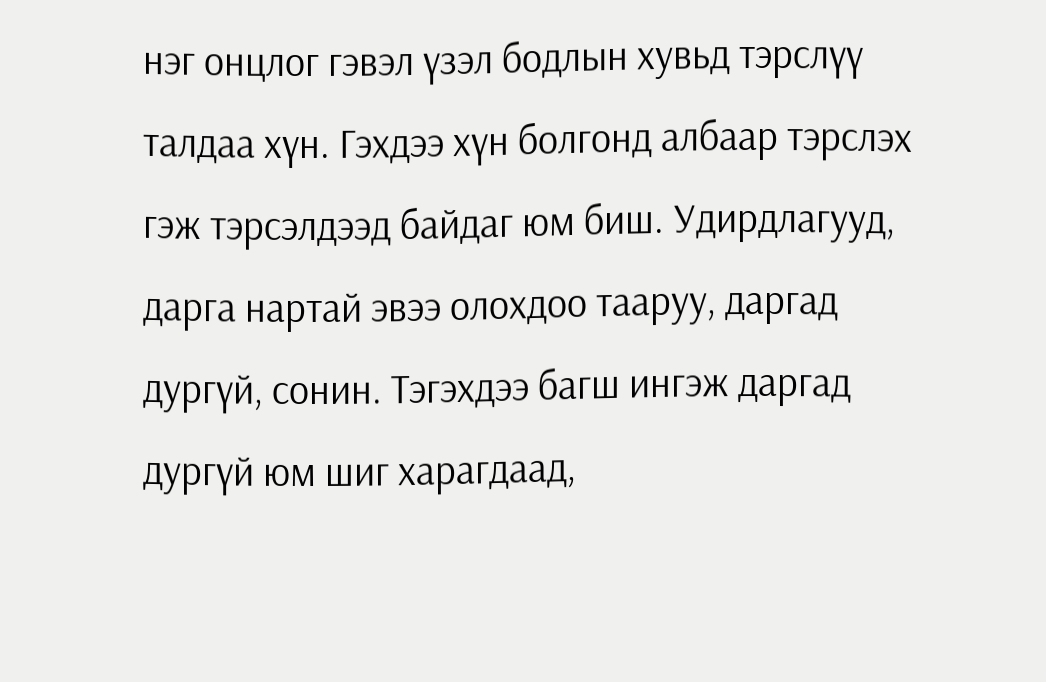нэг онцлог гэвэл үзэл бодлын хувьд тэрслүү талдаа хүн. Гэхдээ хүн болгонд албаар тэрслэх гэж тэрсэлдээд байдаг юм биш. Удирдлагууд, дарга нартай эвээ олохдоо тааруу, даргад дургүй, сонин. Тэгэхдээ багш ингэж даргад дургүй юм шиг харагдаад,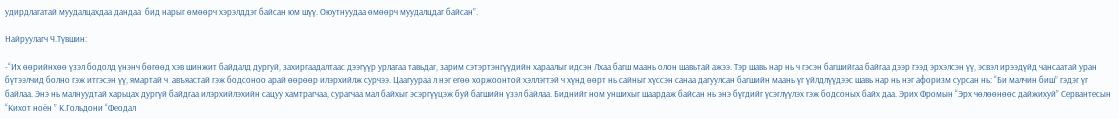удирдлагатай муудалцахдаа дандаа  бид нарыг өмөөрч хэрэлддэг байсан юм шүү. Оюутнуудаа өмөөрч муудалцдаг байсан”.

Найруулагч Ч.Түвшин:

-“Их өөрийнхөө үзэл бодолд үнэнч бөгөөд хэв шинжит байдалд дургуй, захиргаадалтаас дээгүүр урлагаа тавьдаг, зарим сэтэртэнгүүдийн хараалыг идсэн Лхаа багш маань олон шавьтай ажээ. Тэр шавь нар нь ч гэсэн багшийгаа байгаа дээр гээд эрхэлсэн үү, эсвэл ирээдүйд чансаатай уран бүтээлчид болно гэж итгэсэн үү, ямартай ч  авъяастай гэж бодсоноо арай өөрөөр илэрхийлж сурчээ. Цаагуураа л нэг егөө хоржоонтой хэллэгтэй ч хүнд өөрт нь сайныг хүссэн санаа дагуулсан багшийн маань үг үйлдлүүдээс шавь нар нь нэг афоризм сурсан нь: “Би малчин биш” гэдэг үг байлаа. Энэ нь малнуудтай харьцах дургүй байдгаа илэрхийлэхийн сацуу хамтрагчаа, сурагчаа мал байхыг эсэргүүцэж буй багшийн үзэл байлаа. Биднийг ном уншихыг шаардаж байсан нь энэ бүгдийг үсэглүүлэх гэж бодсоных байх даа. Эрих Фромын “Эрх чөлөөнөөс дайжихуй” Сервантесын “Кихот ноён ” К.Гольдони “Феодал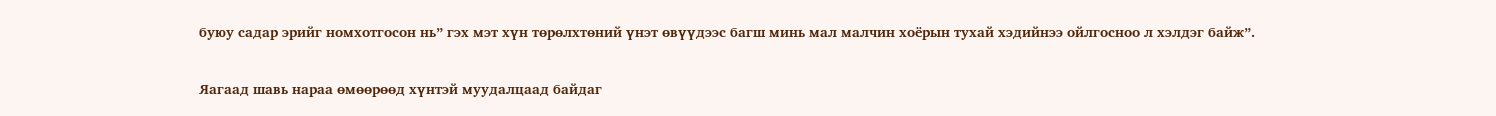буюу садар эрийг номхотгосон нь” гэх мэт хүн төрөлхтөний үнэт өвүүдээс багш минь мал малчин хоёрын тухай хэдийнээ ойлгосноо л хэлдэг байж”.

Яагаад шавь нараа өмөөрөөд хүнтэй муудалцаад байдаг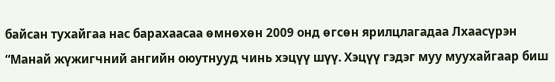байсан тухайгаа нас барахаасаа өмнөхөн 2009 онд өгсөн ярилцлагадаа Лхаасүрэн “Манай жүжигчний ангийн оюутнууд чинь хэцүү шүү. Хэцүү гэдэг муу муухайгаар биш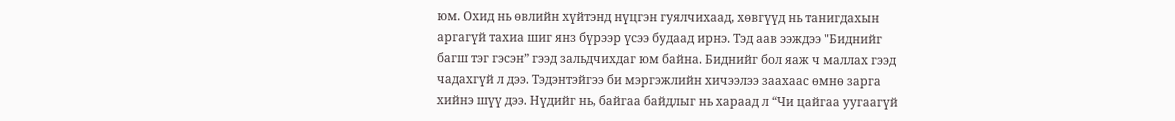юм. Охид нь өвлийн хүйтэнд нүцгэн гуялчихаад, хөвгүүд нь танигдахын аргагүй тахиа шиг янз бүрээр үсээ будаад ирнэ. Тэд аав ээждээ "Биднийг багш тэг гэсэн” гээд зальдчихдаг юм байна. Биднийг бол яаж ч маллах гээд чадахгүй л дээ. Тэдэнтэйгээ би мэргэжлийн хичээлээ заахаас өмнө зарга хийнэ шүү дээ. Нүдийг нь, байгаа байдлыг нь хараад л “Чи цайгаа уугаагүй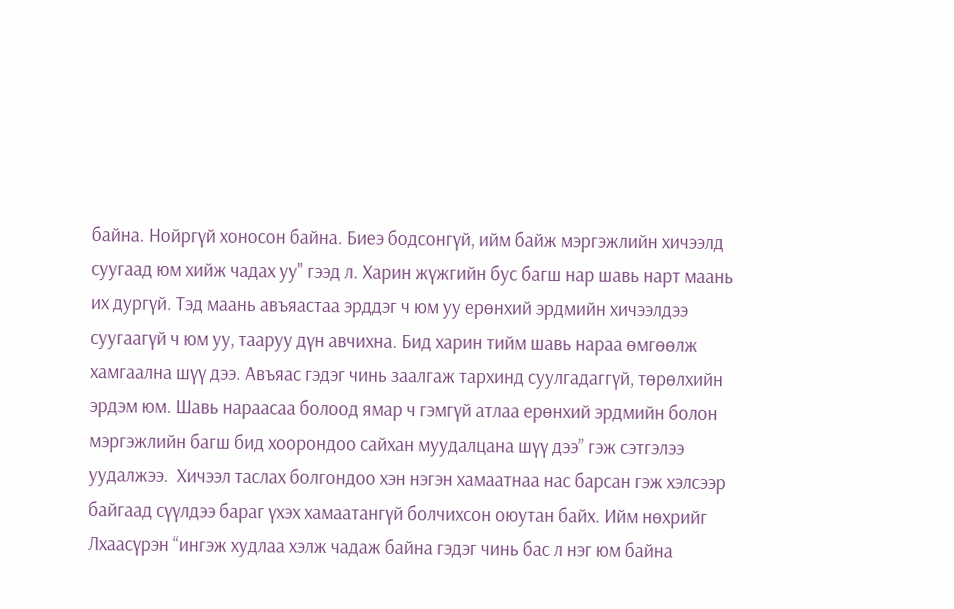байна. Нойргүй хоносон байна. Биеэ бодсонгүй, ийм байж мэргэжлийн хичээлд суугаад юм хийж чадах уу" гээд л. Харин жүжгийн бус багш нар шавь нарт маань их дургүй. Тэд маань авъяастаа эрддэг ч юм уу ерөнхий эрдмийн хичээлдээ суугаагүй ч юм уу, тааруу дүн авчихна. Бид харин тийм шавь нараа өмгөөлж хамгаална шүү дээ. Авъяас гэдэг чинь заалгаж тархинд суулгадаггүй, төрөлхийн эрдэм юм. Шавь нараасаа болоод ямар ч гэмгүй атлаа ерөнхий эрдмийн болон мэргэжлийн багш бид хоорондоо сайхан муудалцана шүү дээ” гэж сэтгэлээ уудалжээ.  Хичээл таслах болгондоо хэн нэгэн хамаатнаа нас барсан гэж хэлсээр байгаад сүүлдээ бараг үхэх хамаатангүй болчихсон оюутан байх. Ийм нөхрийг Лхаасүрэн “ингэж худлаа хэлж чадаж байна гэдэг чинь бас л нэг юм байна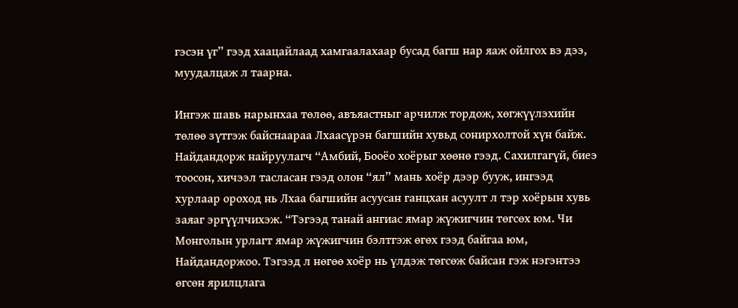гэсэн үг” гээд хаацайлаад хамгаалахаар бусад багш нар яаж ойлгох вэ дээ, муудалцаж л таарна.

Ингэж шавь нарынхаа төлөө, авъяастныг арчилж тордож, хөгжүүлэхийн төлөө зүтгэж байснаараа Лхаасүрэн багшийн хувьд сонирхолтой хүн байж. Найдандорж найруулагч “Амбий, Бооёо хоёрыг хөөнө гээд. Сахилгагүй, биеэ тоосон, хичээл тасласан гээд олон “ял” мань хоёр дээр бууж, ингээд хурлаар ороход нь Лхаа багшийн асуусан ганцхан асуулт л тэр хоёрын хувь заяаг эргүүлчихэж. “Тэгээд танай ангиас ямар жүжигчин төгсөх юм. Чи Монголын урлагт ямар жүжигчин бэлтгэж өгөх гээд байгаа юм, Найдандоржоо. Тэгээд л нөгөө хоёр нь үлдэж төгсөж байсан гэж нэгэнтээ өгсөн ярилцлага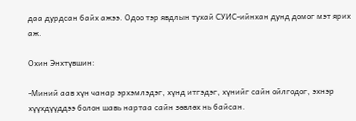даа дурдсан байх ажээ. Одоо тэр явдлын тухай СУИС-ийнхан дунд домог мэт ярих аж.

Охин Энхтүвшин:

-Миний аав хүн чанар эрхэмлэдэг, хүнд итгэдэг, хүнийг сайн ойлгодог, эхнэр хүүхдүүддээ болон шавь нартаа сайн зөвлөх нь байсан.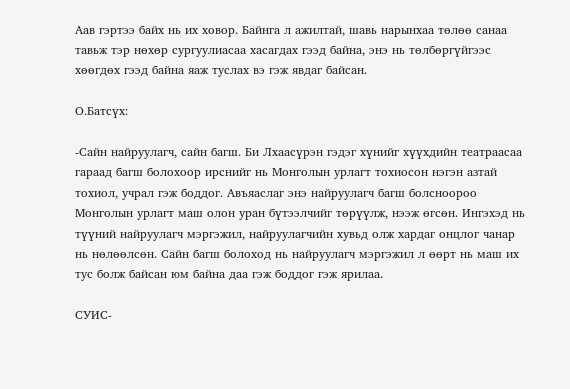Аав гэртээ байх нь их ховор. Байнга л ажилтай, шавь нарынхаа төлөө санаа тавьж тэр нөхөр сургуулиасаа хасагдах гээд байна, энэ нь төлбөргүйгээс хөөгдөх гээд байна яаж туслах вэ гэж явдаг байсан.

О.Батсүх:

-Сайн найруулагч, сайн багш. Би Лхаасүрэн гэдэг хүнийг хүүхдийн театраасаа гараад багш болохоор ирснийг нь Монголын урлагт тохиосон нэгэн азтай тохиол, учрал гэж боддог. Авъяаслаг энэ найруулагч багш болсноороо Монголын урлагт маш олон уран бүтээлчийг төрүүлж, нээж өгсөн. Ингэхэд нь түүний найруулагч мэргэжил, найруулагчийн хувьд олж хардаг онцлог чанар нь нөлөөлсөн. Сайн багш болоход нь найруулагч мэргэжил л өөрт нь маш их тус болж байсан юм байна даа гэж боддог гэж ярилаа.

СУИС-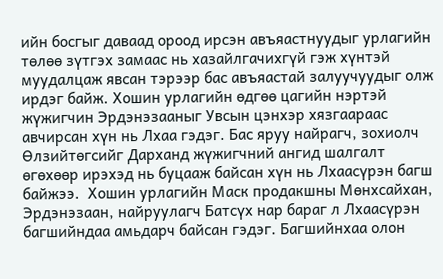ийн босгыг даваад ороод ирсэн авъяастнуудыг урлагийн төлөө зүтгэх замаас нь хазайлгачихгүй гэж хүнтэй муудалцаж явсан тэрээр бас авъяастай залуучуудыг олж ирдэг байж. Хошин урлагийн өдгөө цагийн нэртэй жүжигчин Эрдэнэзааныг Увсын цэнхэр хязгаараас авчирсан хүн нь Лхаа гэдэг. Бас яруу найрагч, зохиолч Өлзийтөгсийг Дарханд жүжигчний ангид шалгалт өгөхөөр ирэхэд нь буцааж байсан хүн нь Лхаасүрэн багш байжээ.  Хошин урлагийн Маск продакшны Мөнхсайхан, Эрдэнэзаан, найруулагч Батсүх нар бараг л Лхаасүрэн багшийндаа амьдарч байсан гэдэг. Багшийнхаа олон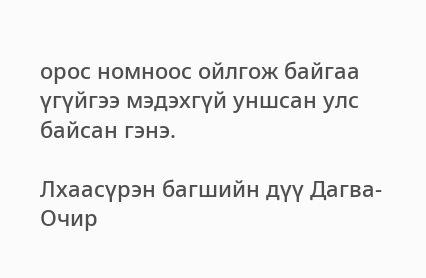орос номноос ойлгож байгаа үгүйгээ мэдэхгүй уншсан улс байсан гэнэ.

Лхаасүрэн багшийн дүү Дагва-Очир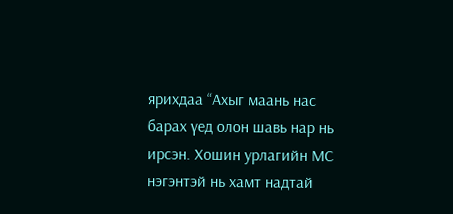ярихдаа “Ахыг маань нас барах үед олон шавь нар нь ирсэн. Хошин урлагийн МС нэгэнтэй нь хамт надтай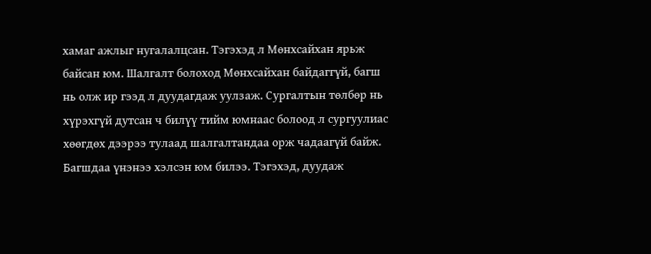хамаг ажлыг нугалалцсан. Тэгэхэд л Мөнхсайхан ярьж байсан юм. Шалгалт болоход Мөнхсайхан байдаггүй, багш нь олж ир гээд л дуудагдаж уулзаж. Сургалтын төлбөр нь хүрэхгүй дутсан ч билүү тийм юмнаас болоод л сургуулиас хөөгдөх дээрээ тулаад шалгалтандаа орж чадаагүй байж. Багшдаа үнэнээ хэлсэн юм билээ. Тэгэхэд, дуудаж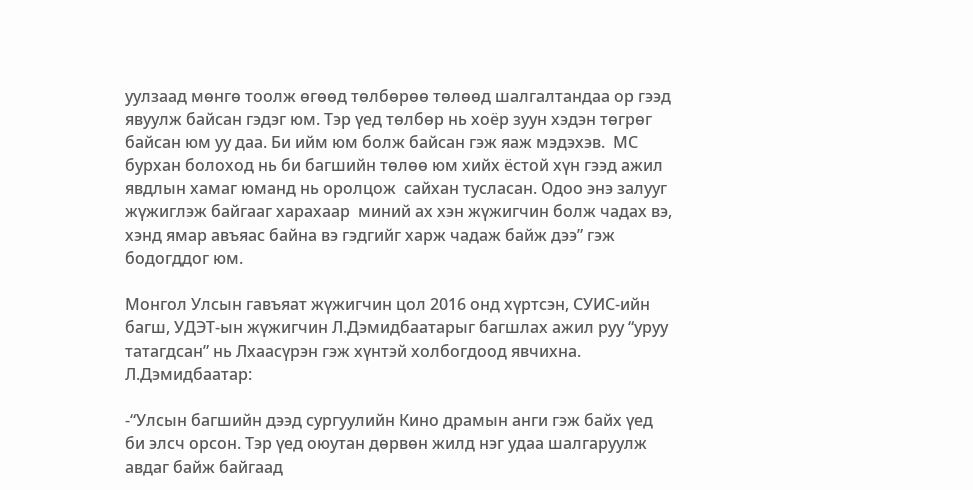уулзаад мөнгө тоолж өгөөд төлбөрөө төлөөд шалгалтандаа ор гээд явуулж байсан гэдэг юм. Тэр үед төлбөр нь хоёр зуун хэдэн төгрөг байсан юм уу даа. Би ийм юм болж байсан гэж яаж мэдэхэв.  МС бурхан болоход нь би багшийн төлөө юм хийх ёстой хүн гээд ажил явдлын хамаг юманд нь оролцож  сайхан тусласан. Одоо энэ залууг жүжиглэж байгааг харахаар  миний ах хэн жүжигчин болж чадах вэ, хэнд ямар авъяас байна вэ гэдгийг харж чадаж байж дээ” гэж бодогддог юм.

Монгол Улсын гавъяат жүжигчин цол 2016 онд хүртсэн, СУИС-ийн багш, УДЭТ-ын жүжигчин Л.Дэмидбаатарыг багшлах ажил руу “уруу татагдсан” нь Лхаасүрэн гэж хүнтэй холбогдоод явчихна.  Л.Дэмидбаатар:

-“Улсын багшийн дээд сургуулийн Кино драмын анги гэж байх үед би элсч орсон. Тэр үед оюутан дөрвөн жилд нэг удаа шалгаруулж авдаг байж байгаад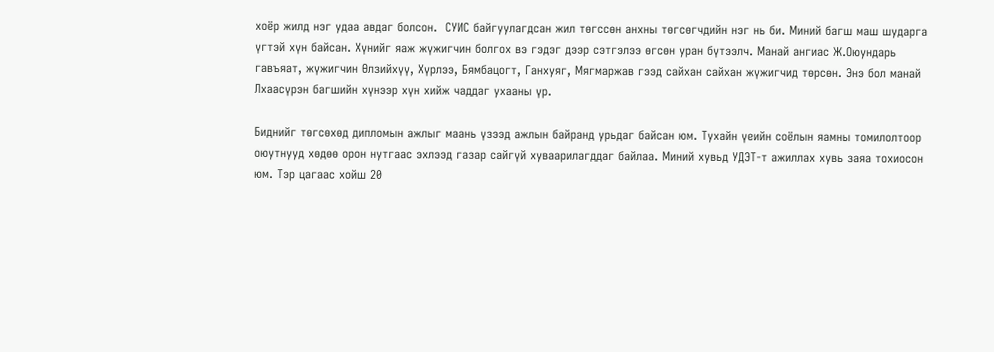хоёр жилд нэг удаа авдаг болсон.  СУИС байгуулагдсан жил төгссөн анхны төгсөгчдийн нэг нь би. Миний багш маш шударга үгтэй хүн байсан. Хүнийг яаж жүжигчин болгох вэ гэдэг дээр сэтгэлээ өгсөн уран бүтээлч. Манай ангиас Ж.Оюундарь гавъяат, жүжигчин Өлзийхүү, Хүрлээ, Бямбацогт, Ганхуяг, Мягмаржав гээд сайхан сайхан жүжигчид төрсөн. Энэ бол манай Лхаасүрэн багшийн хүнээр хүн хийж чаддаг ухааны үр.

Биднийг төгсөхөд дипломын ажлыг маань үзээд ажлын байранд урьдаг байсан юм. Тухайн үеийн соёлын яамны томилолтоор оюутнууд хөдөө орон нутгаас эхлээд газар сайгүй хуваарилагддаг байлаа. Миний хувьд УДЭТ-т ажиллах хувь заяа тохиосон юм. Тэр цагаас хойш 20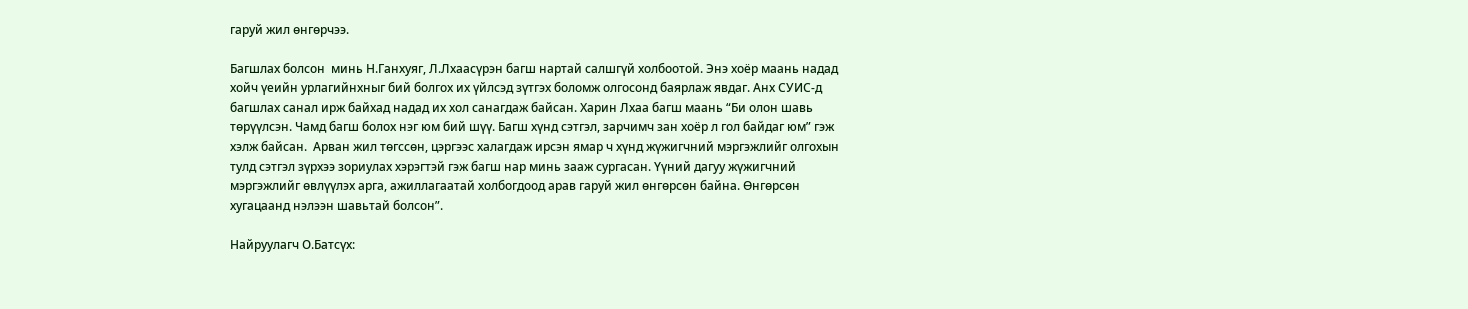гаруй жил өнгөрчээ.

Багшлах болсон  минь Н.Ганхуяг, Л.Лхаасүрэн багш нартай салшгүй холбоотой. Энэ хоёр маань надад хойч үеийн урлагийнхныг бий болгох их үйлсэд зүтгэх боломж олгосонд баярлаж явдаг. Анх СУИС-д багшлах санал ирж байхад надад их хол санагдаж байсан. Харин Лхаа багш маань “Би олон шавь төрүүлсэн. Чамд багш болох нэг юм бий шүү. Багш хүнд сэтгэл, зарчимч зан хоёр л гол байдаг юм” гэж хэлж байсан.  Арван жил төгссөн, цэргээс халагдаж ирсэн ямар ч хүнд жүжигчний мэргэжлийг олгохын тулд сэтгэл зүрхээ зориулах хэрэгтэй гэж багш нар минь зааж сургасан. Үүний дагуу жүжигчний мэргэжлийг өвлүүлэх арга, ажиллагаатай холбогдоод арав гаруй жил өнгөрсөн байна. Өнгөрсөн хугацаанд нэлээн шавьтай болсон”.

Найруулагч О.Батсүх: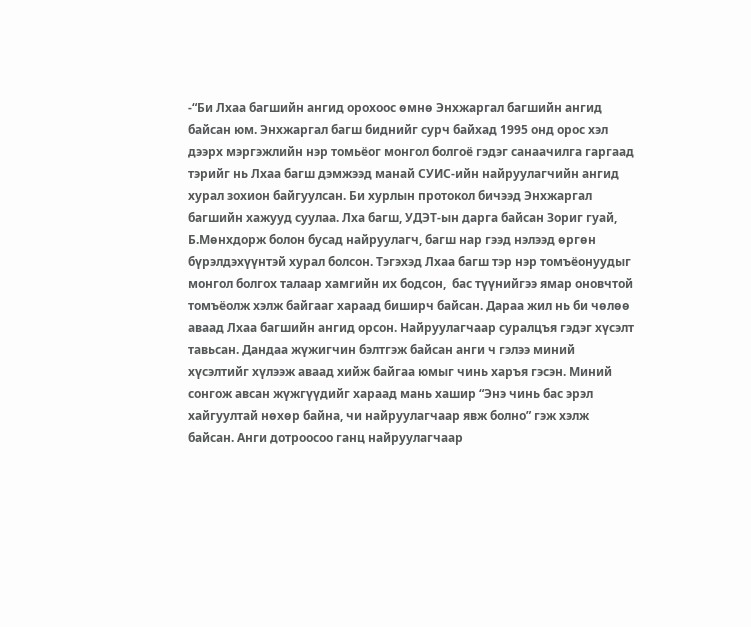-“Би Лхаа багшийн ангид орохоос өмнө Энхжаргал багшийн ангид байсан юм. Энхжаргал багш биднийг сурч байхад 1995 онд орос хэл дээрх мэргэжлийн нэр томьёог монгол болгоё гэдэг санаачилга гаргаад тэрийг нь Лхаа багш дэмжээд манай СУИС-ийн найруулагчийн ангид хурал зохион байгуулсан. Би хурлын протокол бичээд Энхжаргал багшийн хажууд суулаа. Лха багш, УДЭТ-ын дарга байсан Зориг гуай, Б.Мөнхдорж болон бусад найруулагч, багш нар гээд нэлээд өргөн бүрэлдэхүүнтэй хурал болсон. Тэгэхэд Лхаа багш тэр нэр томъёонуудыг монгол болгох талаар хамгийн их бодсон,  бас түүнийгээ ямар оновчтой томъёолж хэлж байгааг хараад биширч байсан. Дараа жил нь би чөлөө аваад Лхаа багшийн ангид орсон. Найруулагчаар суралцъя гэдэг хүсэлт тавьсан. Дандаа жүжигчин бэлтгэж байсан анги ч гэлээ миний хүсэлтийг хүлээж аваад хийж байгаа юмыг чинь харъя гэсэн. Миний сонгож авсан жүжгүүдийг хараад мань хашир “Энэ чинь бас эрэл хайгуултай нөхөр байна, чи найруулагчаар явж болно” гэж хэлж байсан. Анги дотроосоо ганц найруулагчаар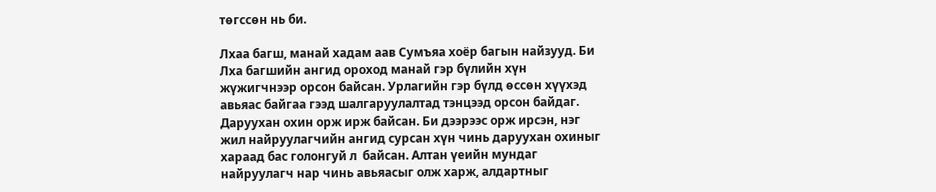төгссөн нь би.

Лхаа багш, манай хадам аав Сумъяа хоёр багын найзууд. Би Лха багшийн ангид ороход манай гэр бүлийн хүн жүжигчнээр орсон байсан. Урлагийн гэр бүлд өссөн хүүхэд авьяас байгаа гээд шалгаруулалтад тэнцээд орсон байдаг. Даруухан охин орж ирж байсан. Би дээрээс орж ирсэн, нэг жил найруулагчийн ангид сурсан хүн чинь даруухан охиныг хараад бас голонгуй л  байсан. Алтан үеийн мундаг найруулагч нар чинь авьяасыг олж харж, алдартныг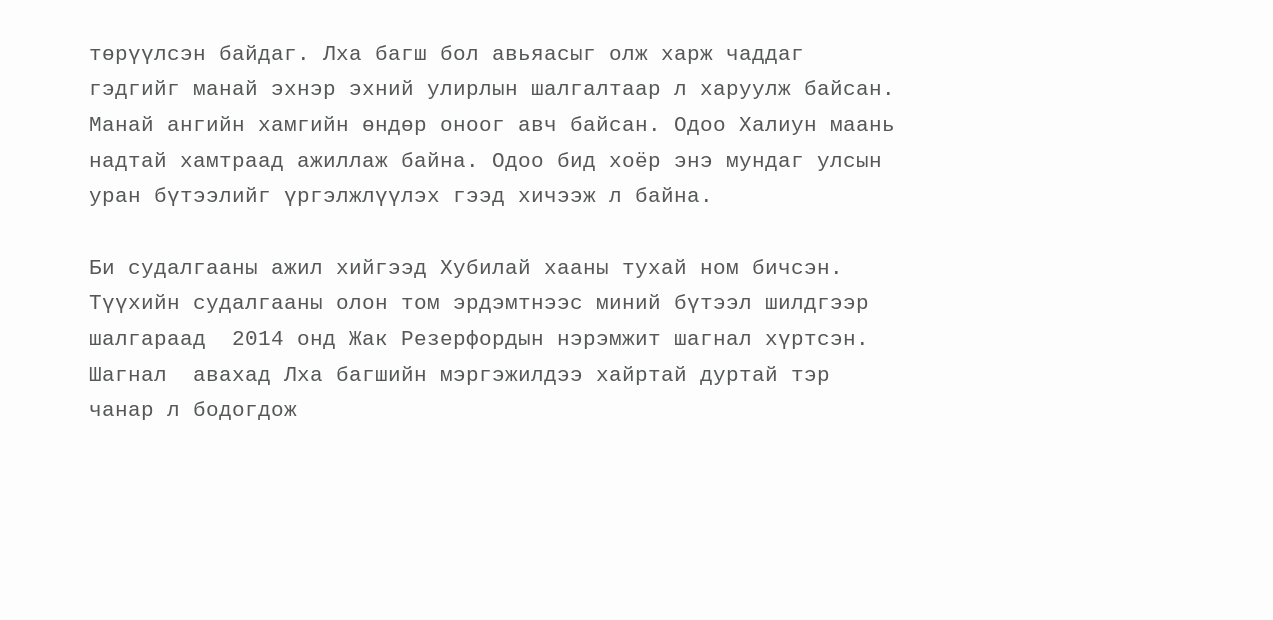төрүүлсэн байдаг. Лха багш бол авьяасыг олж харж чаддаг гэдгийг манай эхнэр эхний улирлын шалгалтаар л харуулж байсан. Манай ангийн хамгийн өндөр оноог авч байсан. Одоо Халиун маань надтай хамтраад ажиллаж байна. Одоо бид хоёр энэ мундаг улсын уран бүтээлийг үргэлжлүүлэх гээд хичээж л байна.

Би судалгааны ажил хийгээд Хубилай хааны тухай ном бичсэн. Түүхийн судалгааны олон том эрдэмтнээс миний бүтээл шилдгээр шалгараад  2014 онд Жак Резерфордын нэрэмжит шагнал хүртсэн. Шагнал  авахад Лха багшийн мэргэжилдээ хайртай дуртай тэр чанар л бодогдож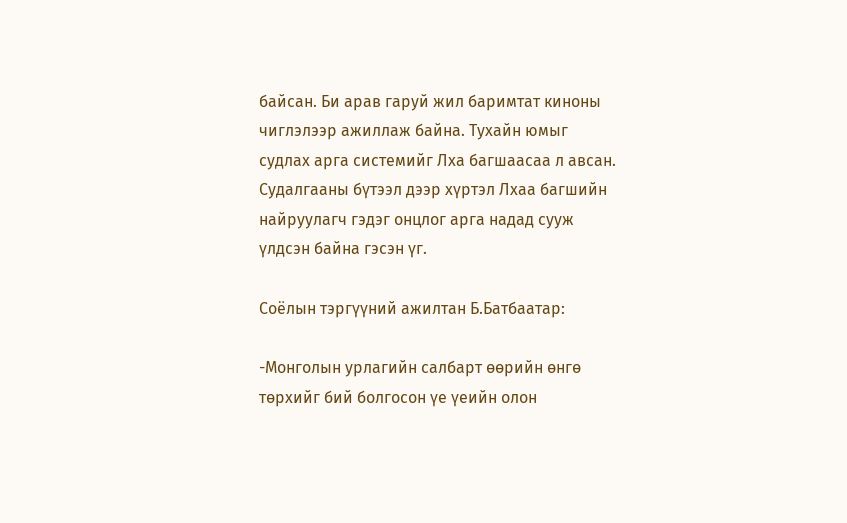байсан. Би арав гаруй жил баримтат киноны чиглэлээр ажиллаж байна. Тухайн юмыг судлах арга системийг Лха багшаасаа л авсан. Судалгааны бүтээл дээр хүртэл Лхаа багшийн найруулагч гэдэг онцлог арга надад сууж үлдсэн байна гэсэн үг.

Соёлын тэргүүний ажилтан Б.Батбаатар:

-Монголын урлагийн салбарт өөрийн өнгө төрхийг бий болгосон үе үеийн олон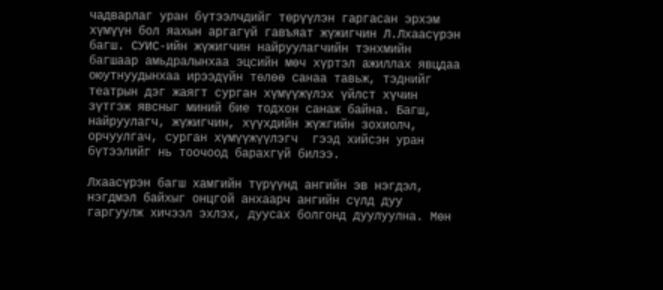чадварлаг уран бүтээлчдийг төрүүлэн гаргасан эрхэм хүмүүн бол яахын аргагүй гавъяат жүжигчин Л.Лхаасүрэн багш. СУИС-ийн жүжигчин найруулагчийн тэнхмийн багшаар амьдралынхаа эцсийн мөч хүртэл ажиллах явцдаа оюутнуудынхаа ирээдүйн төлөө санаа тавьж, тэднийг театрын дэг жаягт сурган хүмүүжүлэх үйлст хүчин зүтгэж явсныг миний бие тодхон санаж байна. Багш, найруулагч, жүжигчин, хүүхдийн жүжгийн зохиолч, орчуулгач, сурган хүмүүжүүлэгч  гээд хийсэн уран бүтээлийг нь тоочоод барахгүй билээ.

Лхаасүрэн багш хамгийн түрүүнд ангийн эв нэгдэл, нэгдмэл байхыг онцгой анхаарч ангийн сүлд дуу гаргуулж хичээл эхлэх, дуусах болгонд дуулуулна. Мөн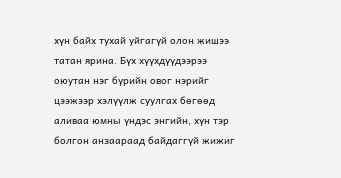хүн байх тухай уйгагүй олон жишээ татан ярина. Бүх хүүхдүүдээрээ оюутан нэг бүрийн овог нэрийг цээжээр хэлүүлж суулгах бөгөөд аливаа юмны үндэс энгийн, хүн тэр болгон анзаараад байдаггүй жижиг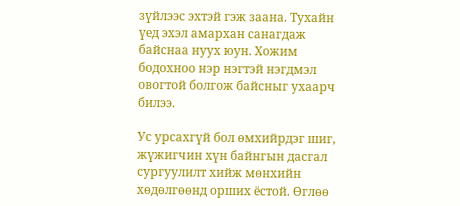зүйлээс эхтэй гэж заана. Тухайн үед эхэл амархан санагдаж байснаа нуух юун. Хожим бодохноо нэр нэгтэй нэгдмэл овогтой болгож байсныг ухаарч билээ.

Ус урсахгүй бол өмхийрдэг шиг, жүжигчин хүн байнгын дасгал сургуулилт хийж мөнхийн хөдөлгөөнд орших ёстой. Өглөө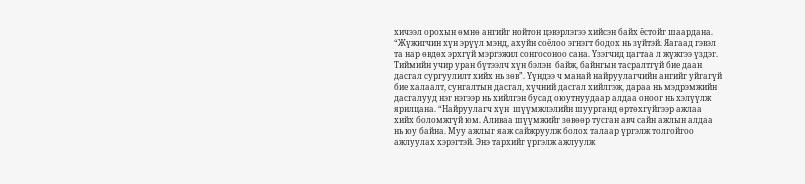хичээл орохын өмнө ангийг нойтон цэвэрлэгээ хийсэн байх ёстойг шаардана. “Жүжигчин хүн эрүүл мэнд, ахуйн соёлоо эгнэгт бодох нь зүйтэй. Яагаад гэвэл та нар өвдөх эрхгүй мэргэжил сонгосоноо сана. Үзэгчид цагтаа л жүжгээ үздэг. Тиймийн учир уран бүтээлч хүн бэлэн  байж, байнгын тасралтгүй бие даан дасгал сургуулилт хийх нь зөв”. Үүндээ ч манай найруулагчийн ангийг уйгагүй бие халаалт, сунгалтын дасгал, хүчний дасгал хийлгэж, дараа нь мэдрэмжийн дасгалууд нэг нэгээр нь хийлгэн бусад оюутнуудаар алдаа оноог нь хэлүүлж ярилцана. “Найруулагч хүн  шүүмжлэлийн шуурганд өртөхгүйгээр ажлаа хийх боломжгүй юм. Аливаа шүүмжийг зөвөөр тусган авч сайн ажлын алдаа нь юу байна. Муу ажлыг яаж сайжруулж болох талаар үргэлж толгойгоо ажлуулах хэрэгтэй. Энэ тархийг үргэлж ажлуулж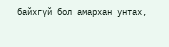байхгүй бол амархан унтах,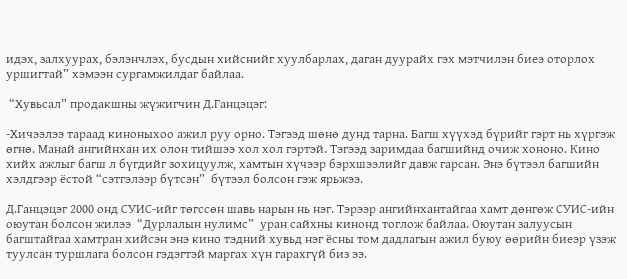идэх, залхуурах, бэлэнчлэх, бусдын хийснийг хуулбарлах, даган дуурайх гэх мэтчилэн биеэ оторлох уршигтай” хэмээн сургамжилдаг байлаа.

 “Хувьсал” продакшны жүжигчин Д.Ганцэцэг:

-Хичээлээ тараад киноныхоо ажил руу орно. Тэгээд шөнө дунд тарна. Багш хүүхэд бүрийг гэрт нь хүргэж өгнө. Манай ангийнхан их олон тийшээ хол хол гэртэй. Тэгээд заримдаа багшийнд очиж хононо. Кино хийх ажлыг багш л бүгдийг зохицуулж, хамтын хүчээр бэрхшээлийг давж гарсан. Энэ бүтээл багшийн хэлдгээр ёстой “сэтгэлээр бүтсэн”  бүтээл болсон гэж ярьжээ.

Д.Ганцэцэг 2000 онд СУИС-ийг төгссөн шавь нарын нь нэг. Тэрээр ангийнхантайгаа хамт дөнгөж СУИС-ийн оюутан болсон жилээ  “Дурлалын нулимс”  уран сайхны кинонд тоглож байлаа. Оюутан залуусын багштайгаа хамтран хийсэн энэ кино тэдний хувьд нэг ёсны том дадлагын ажил буюу өөрийн биеэр үзэж туулсан туршлага болсон гэдэгтэй маргах хүн гарахгүй биз ээ.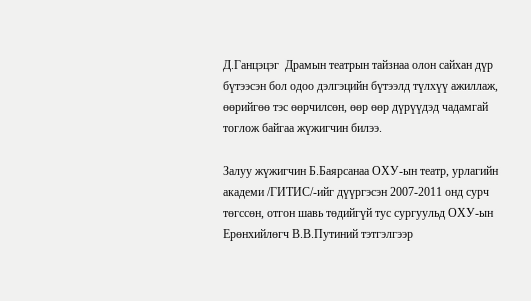Д.Ганцэцэг  Драмын театрын тайзнаа олон сайхан дүр бүтээсэн бол одоо дэлгэцийн бүтээлд түлхүү ажиллаж, өөрийгөө тэс өөрчилсөн, өөр өөр дүрүүдэд чадамгай тоглож байгаа жүжигчин билээ.

Залуу жүжигчин Б.Баярсанаа ОХУ-ын театр, урлагийн академи /ГИТИС/-ийг дүүргэсэн 2007-2011 онд сурч төгссөн, отгон шавь төдийгүй тус сургуульд ОХУ-ын Ерөнхийлөгч В.В.Путиний тэтгэлгээр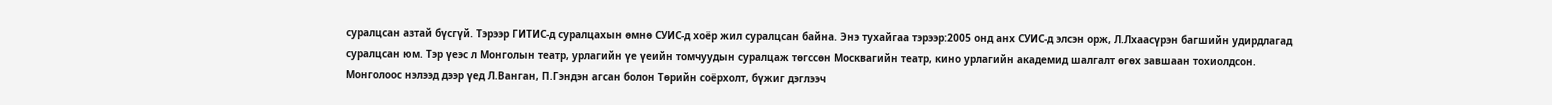суралцсан азтай бүсгүй. Тэрээр ГИТИС-д суралцахын өмнө СУИС-д хоёр жил суралцсан байна. Энэ тухайгаа тэрээр:2005 онд анх СУИС-д элсэн орж, Л.Лхаасүрэн багшийн удирдлагад суралцсан юм. Тэр үеэс л Монголын театр, урлагийн үе үеийн томчуудын суралцаж төгссөн Москвагийн театр, кино урлагийн академид шалгалт өгөх завшаан тохиолдсон. Монголоос нэлээд дээр үед Л.Ванган, П.Гэндэн агсан болон Төрийн соёрхолт, бүжиг дэглээч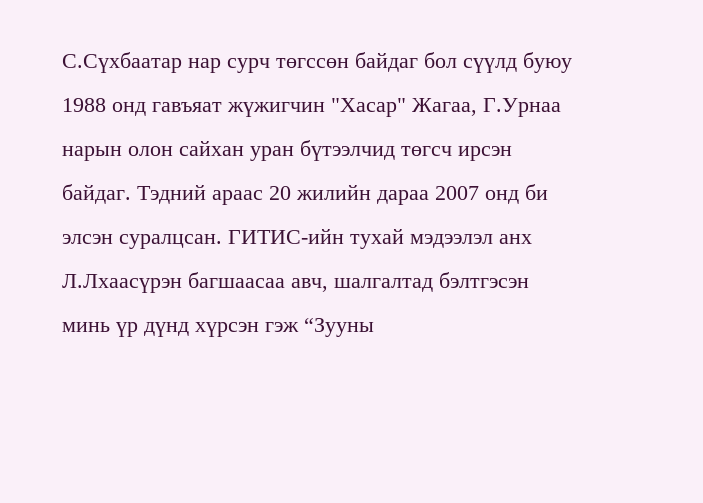С.Сүхбаатар нар сурч төгссөн байдаг бол сүүлд буюу 1988 онд гавъяат жүжигчин "Хасар" Жагаа, Г.Урнаа нарын олон сайхан уран бүтээлчид төгсч ирсэн байдаг. Тэдний араас 20 жилийн дараа 2007 онд би элсэн суралцсан. ГИТИС-ийн тухай мэдээлэл анх Л.Лхаасүрэн багшаасаа авч, шалгалтад бэлтгэсэн минь үр дүнд хүрсэн гэж “Зууны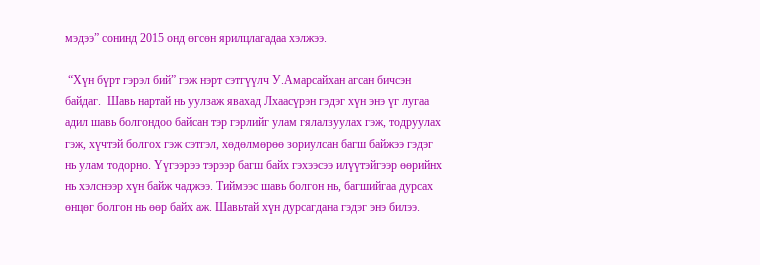мэдээ” сонинд 2015 онд өгсөн ярилцлагадаа хэлжээ.

 “Хүн бүрт гэрэл бий” гэж нэрт сэтгүүлч У.Амарсайхан агсан бичсэн байдаг.  Шавь нартай нь уулзаж явахад Лхаасүрэн гэдэг хүн энэ үг лугаа адил шавь болгондоо байсан тэр гэрлийг улам гялалзуулах гэж, тодруулах гэж, хүчтэй болгох гэж сэтгэл, хөдөлмөрөө зориулсан багш байжээ гэдэг нь улам тодорно. Үүгээрээ тэрээр багш байх гэхээсээ илүүтэйгээр өөрийнх нь хэлснээр хүн байж чаджээ. Тиймээс шавь болгон нь, багшийгаа дурсах өнцөг болгон нь өөр байх аж. Шавьтай хүн дурсагдана гэдэг энэ билээ.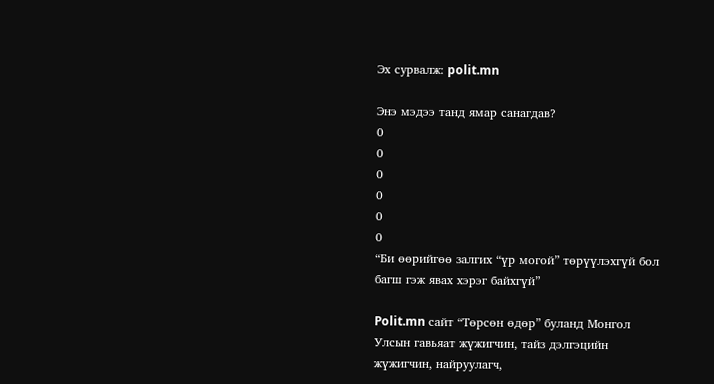Эх сурвалж: polit.mn

Энэ мэдээ танд ямар санагдав?
0
0
0
0
0
0
“Би өөрийгөө залгих “үр могой” төрүүлэхгүй бол багш гэж явах хэрэг байхгүй”

Polit.mn сайт “Төрсөн өдөр” буланд Монгол Улсын гавьяат жүжигчин, тайз дэлгэцийн жүжигчин, найруулагч,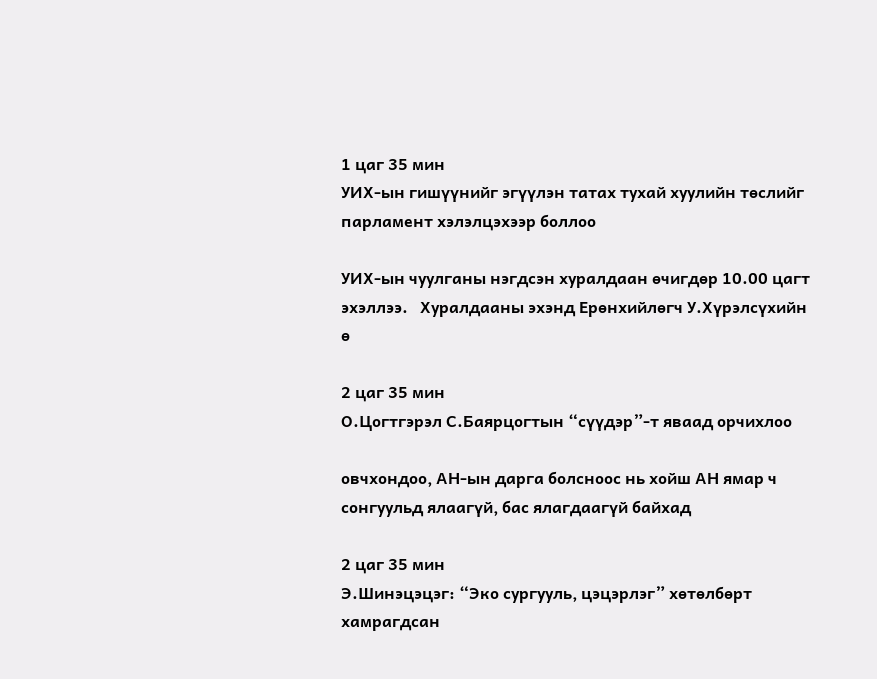1 цаг 35 мин
УИХ-ын гишүүнийг эгүүлэн татах тухай хуулийн төслийг парламент хэлэлцэхээр боллоо

УИХ-ын чуулганы нэгдсэн хуралдаан өчигдөр 10.00 цагт эхэллээ.   Хуралдааны эхэнд Ерөнхийлөгч У.Хүрэлсүхийн ө

2 цаг 35 мин
О.Цогтгэрэл С.Баярцогтын “сүүдэр”-т яваад орчихлоо

овчхондоо, АН-ын дарга болсноос нь хойш АН ямар ч сонгуульд ялаагүй, бас ялагдаагүй байхад

2 цаг 35 мин
Э.Шинэцэцэг: “Эко сургууль, цэцэрлэг” хөтөлбөрт хамрагдсан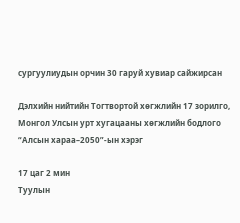сургуулиудын орчин 30 гаруй хувиар сайжирсан

Дэлхийн нийтийн Тогтвортой хөгжлийн 17 зорилго, Монгол Улсын урт хугацааны хөгжлийн бодлого “Алсын хараа–2050”-ын хэрэг

17 цаг 2 мин
Туулын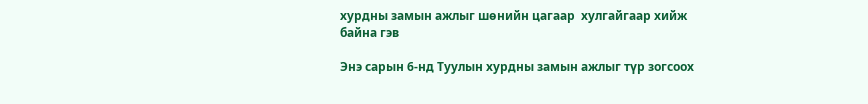хурдны замын ажлыг шөнийн цагаар  хулгайгаар хийж байна гэв

Энэ сарын 6-нд Туулын хурдны замын ажлыг түр зогсоох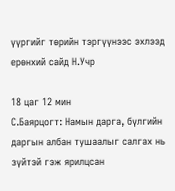үүргийг төрийн тэргүүнээс эхлээд ерөнхий сайд Н.Учр

18 цаг 12 мин
С.Баярцогт: Намын дарга, бүлгийн даргын албан тушаалыг салгах нь зүйтэй гэж ярилцсан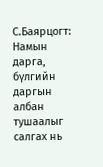С.Баярцогт: Намын дарга, бүлгийн даргын албан тушаалыг салгах нь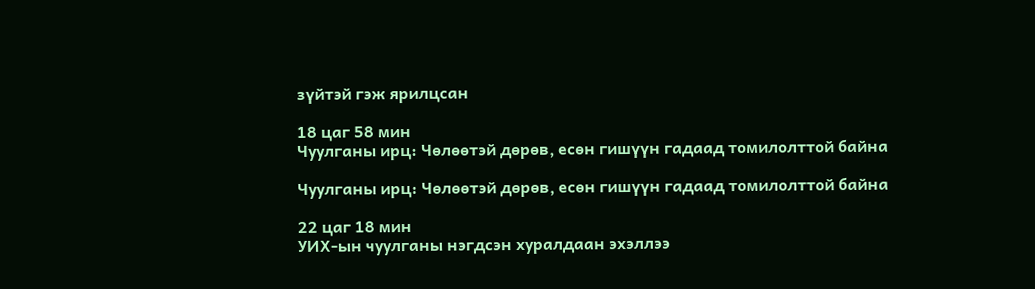зүйтэй гэж ярилцсан

18 цаг 58 мин
Чуулганы ирц: Чөлөөтэй дөрөв, есөн гишүүн гадаад томилолттой байна

Чуулганы ирц: Чөлөөтэй дөрөв, есөн гишүүн гадаад томилолттой байна

22 цаг 18 мин
УИХ-ын чуулганы нэгдсэн хуралдаан эхэллээ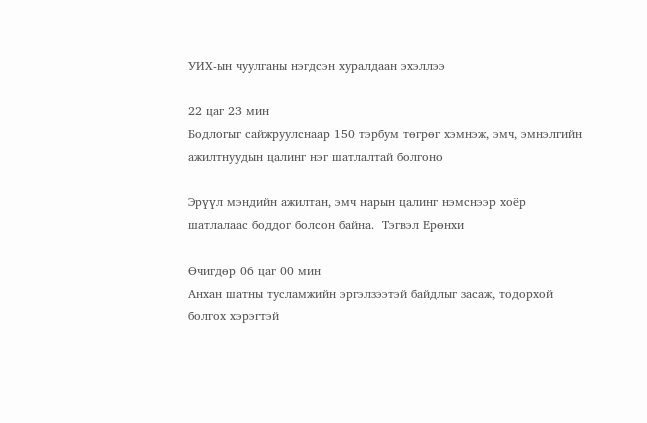УИХ-ын чуулганы нэгдсэн хуралдаан эхэллээ

22 цаг 23 мин
Бодлогыг сайжруулснаар 150 тэрбум төгрөг хэмнэж, эмч, эмнэлгийн ажилтнуудын цалинг нэг шатлалтай болгоно

Эрүүл мэндийн ажилтан, эмч нарын цалинг нэмснээр хоёр шатлалаас боддог болсон байна.  Тэгвэл Ерөнхи

Өчигдөр 06 цаг 00 мин
Анхан шатны тусламжийн эргэлзээтэй байдлыг засаж, тодорхой болгох хэрэгтэй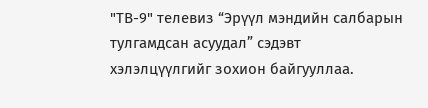"ТВ-9" телевиз “Эрүүл мэндийн салбарын тулгамдсан асуудал” сэдэвт хэлэлцүүлгийг зохион байгууллаа.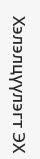Хэлэлцүүлэгт ЭХ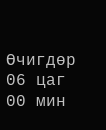Өчигдөр 06 цаг 00 мин